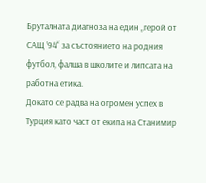Бруталната диагноза на един „герой от САЩ ’94“ за състоянието на родния футбол, фалша в школите и липсата на работна етика.
Докато се радва на огромен успех в Турция като част от екипа на Станимир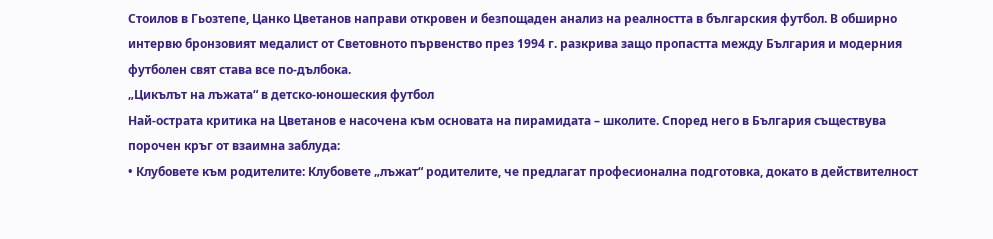Стоилов в Гьозтепе, Цанко Цветанов направи откровен и безпощаден анализ на реалността в българския футбол. В обширно интервю бронзовият медалист от Световното първенство през 1994 г. разкрива защо пропастта между България и модерния футболен свят става все по-дълбока.
„Цикълът на лъжата“ в детско-юношеския футбол
Най-острата критика на Цветанов е насочена към основата на пирамидата – школите. Според него в България съществува порочен кръг от взаимна заблуда:
• Клубовете към родителите: Клубовете „лъжат“ родителите, че предлагат професионална подготовка, докато в действителност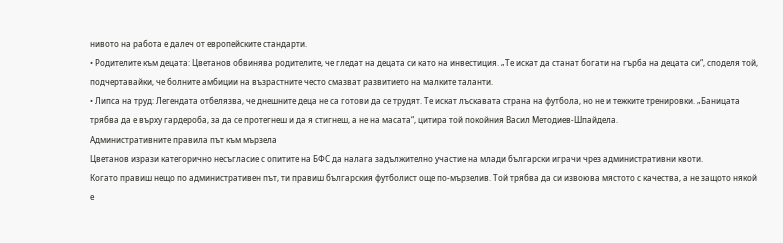нивото на работа е далеч от европейските стандарти.
• Родителите към децата: Цветанов обвинява родителите, че гледат на децата си като на инвестиция. „Те искат да станат богати на гърба на децата си“, споделя той, подчертавайки, че болните амбиции на възрастните често смазват развитието на малките таланти.
• Липса на труд: Легендата отбелязва, че днешните деца не са готови да се трудят. Те искат лъскавата страна на футбола, но не и тежките тренировки. „Баницата трябва да е върху гардероба, за да се протегнеш и да я стигнеш, а не на масата“, цитира той покойния Васил Методиев-Шпайдела.
Административните правила път към мързела
Цветанов изрази категорично несъгласие с опитите на БФС да налага задължително участие на млади български играчи чрез административни квоти.
Когато правиш нещо по административен път, ти правиш българския футболист още по-мързелив. Той трябва да си извоюва мястото с качества, а не защото някой е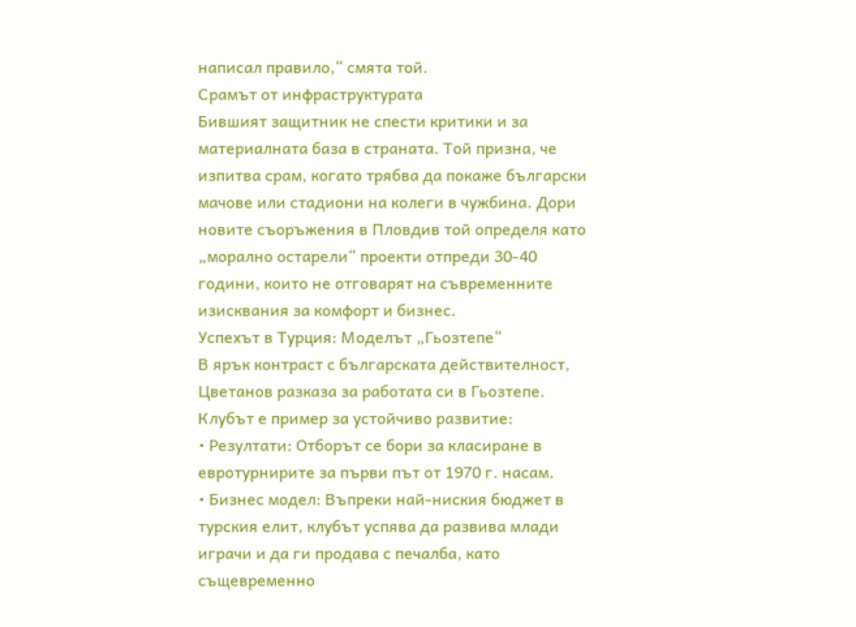написал правило,“ смята той.
Срамът от инфраструктурата
Бившият защитник не спести критики и за материалната база в страната. Той призна, че изпитва срам, когато трябва да покаже български мачове или стадиони на колеги в чужбина. Дори новите съоръжения в Пловдив той определя като „морално остарели“ проекти отпреди 30-40 години, които не отговарят на съвременните изисквания за комфорт и бизнес.
Успехът в Турция: Моделът „Гьозтепе“
В ярък контраст с българската действителност, Цветанов разказа за работата си в Гьозтепе. Клубът е пример за устойчиво развитие:
• Резултати: Отборът се бори за класиране в евротурнирите за първи път от 1970 г. насам.
• Бизнес модел: Въпреки най-ниския бюджет в турския елит, клубът успява да развива млади играчи и да ги продава с печалба, като същевременно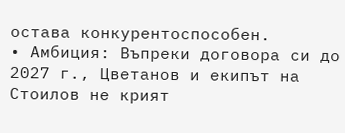остава конкурентоспособен.
• Амбиция: Въпреки договора си до 2027 г., Цветанов и екипът на Стоилов не крият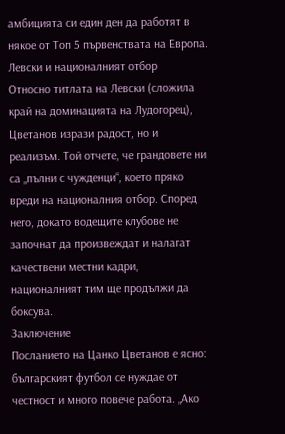амбицията си един ден да работят в някое от Топ 5 първенствата на Европа.
Левски и националният отбор
Относно титлата на Левски (сложила край на доминацията на Лудогорец), Цветанов изрази радост, но и реализъм. Той отчете, че грандовете ни са „пълни с чужденци“, което пряко вреди на националния отбор. Според него, докато водещите клубове не започнат да произвеждат и налагат качествени местни кадри, националният тим ще продължи да боксува.
Заключение
Посланието на Цанко Цветанов е ясно: българският футбол се нуждае от честност и много повече работа. „Ако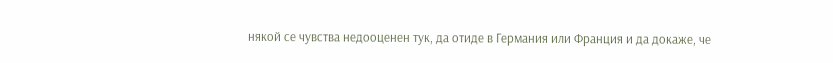някой се чувства недооценен тук, да отиде в Германия или Франция и да докаже, че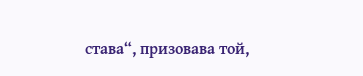става“, призовава той,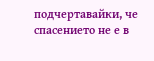подчертавайки, че спасението не е в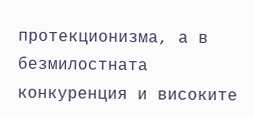протекционизма, а в безмилостната конкуренция и високите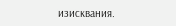изисквания.